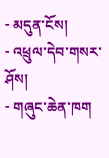- མདུན་ངོས།
- འཕྲུལ་དེབ་གསར་ཤོས།
- གཞུང་ཆེན་ཁག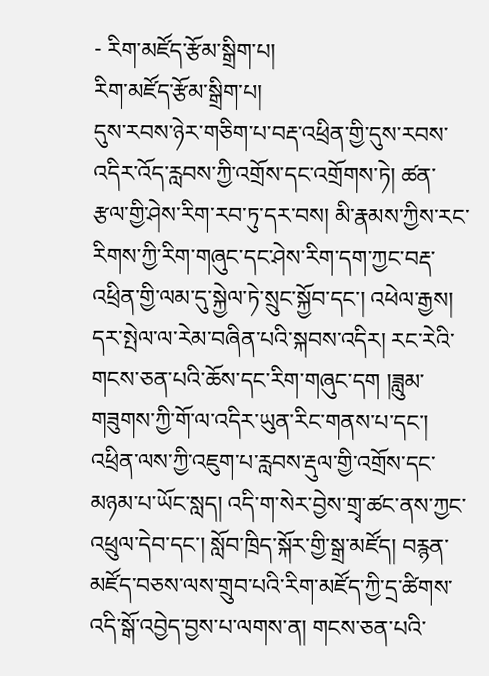- རིག་མཛོད་རྩོམ་སྒྲིག་པ།
རིག་མཛོད་རྩོམ་སྒྲིག་པ།
དུས་རབས་ཉེར་གཅིག་པ་བརྡ་འཕྲིན་གྱི་དུས་རབས་འདིར་འོད་རླབས་ཀྱི་འགྲོས་དང་འགྲོགས་ཏེ། ཚན་རྩལ་གྱི་ཤེས་རིག་རབ་ཏུ་དར་བས། མི་རྣམས་ཀྱིས་རང་རིགས་ཀྱི་རིག་གཞུང་དང་ཤེས་རིག་དག་ཀྱང་བརྡ་འཕྲིན་གྱི་ལམ་དུ་སྐྱེལ་ཏེ་སྲུང་སྐྱོབ་དང་། འཕེལ་རྒྱས། དར་སྤེལ་ལ་རེམ་བཞིན་པའི་སྐབས་འདིར། རང་རེའི་གངས་ཅན་པའི་ཆོས་དང་རིག་གཞུང་དག །ཟླུམ་གཟུགས་ཀྱི་གོ་ལ་འདིར་ཡུན་རིང་གནས་པ་དང་། འཕྲིན་ལས་ཀྱི་འཇུག་པ་རླབས་རྡུལ་གྱི་འགྲོས་དང་མཉམ་པ་ཡོང་སླད། འདི་ག་སེར་བྱེས་གྲྭ་ཚང་ནས་ཀྱང་འཕྲུལ་དེབ་དང་། སློབ་ཁྲིད་སྐོར་གྱི་སྒྲ་མཛོད། བརྙན་མཛོད་བཅས་ལས་གྲུབ་པའི་རིག་མཛོད་ཀྱི་དྲ་ཚིགས་འདི་སྒོ་འབྱེད་བྱས་པ་ལགས་ན། གངས་ཅན་པའི་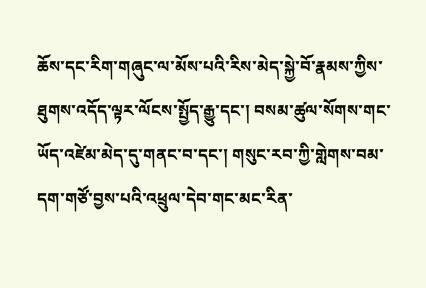ཆོས་དང་རིག་གཞུང་ལ་མོས་པའི་རིས་མེད་སྐྱེ་བོ་རྣམས་ཀྱིས་ཐུགས་འདོད་ལྟར་ལོངས་སྤྱོད་རྒྱུ་དང་། བསམ་ཚུལ་སོགས་གང་ཡོད་འཛེམ་མེད་དུ་གནང་བ་དང་། གསུང་རབ་ཀྱི་གླེགས་བམ་དག་གཙོ་བྱས་པའི་འཕྲུལ་དེབ་གང་མང་རིན་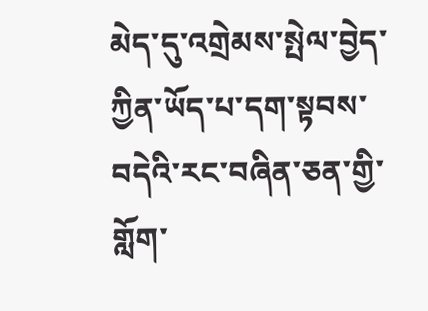མེད་དུ་འགྲེམས་སྤེལ་བྱེད་ཀྱིན་ཡོད་པ་དག་སྟབས་བདེའི་རང་བཞིན་ཅན་གྱི་གློག་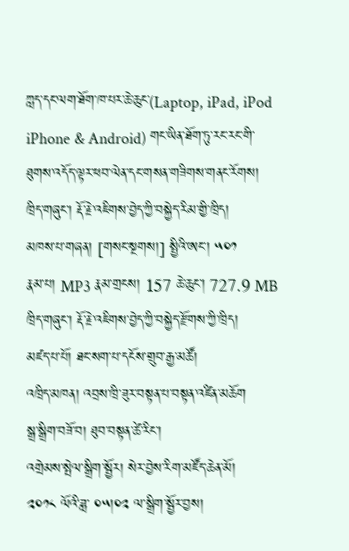ཀླད་དང་ལག་ཐོག་ཁ་པར་ཆེ་ཆུང་(Laptop, iPad, iPod iPhone & Android) གང་ཡིན་ཐོག་ཏུ་རང་རང་གི་ཐུགས་འདོད་ལྟར་ཕབ་ལེན་དང་གསན་གཟིགས་གནང་རོགས།
ཁྲིད་གཞུང་། རྡོ་རྗེ་འཇིགས་བྱེད་ཀྱི་བསྐྱེད་རིམ་གྱི་ཁྲིད།
མཁས་པ་གཞན། [གསང་སྔགས།] སྤྱིའི་ཨང་། ༥༠༡
རྣམ་པ། MP3 རྣམ་གྲངས། 157 ཆེ་ཆུང་། 727.9 MB
ཁྲིད་གཞུང་། རྡོ་རྗེ་འཇིགས་བྱེད་ཀྱི་བསྐྱེད་རྫོགས་ཀྱི་ཁྲིད།
མཛད་པ་པོ། ཐང་སག་པ་དངོས་གྲུབ་རྒྱ་མཚོ།
འཁྲིད་མཁན། འབྲས་ཁྲི་ཟུར་བསྟན་པ་བསྟན་འཛིན་མཆོག
སྒྲ་སྒྲིག་བཟོ་བ། ཐུབ་བསྟན་ཚེ་རིང་།
འགྲེམས་སྤེལ་སྒྲིག་སྦྱོར། སེར་བྱེས་རིག་མཛོད་ཆེན་མོ།
༢༠༡༨ ལོའི་ཟླ་ ༠༥།༠༢ ལ་སྒྲིག་སྦྱོར་བྱས།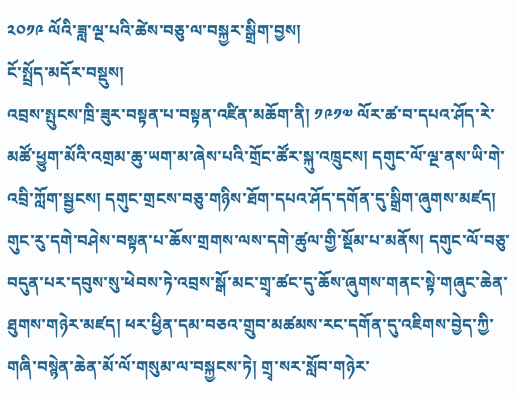༢༠༡༩ ལོའི་ཟླ་ལྔ་པའི་ཚེས་བཅུ་ལ་བསྐྱར་སྒྲིག་བྱས།
ངོ་སྤྲོད་མདོར་བསྡུས།
འབྲས་སྤུངས་ཁྲི་ཟུར་བསྟན་པ་བསྟན་འཛིན་མཆོག་ནི། ༡༩༡༧ ལོར་ཚ་བ་དཔའ་ཤོད་རེ་མཚོ་ཕྱུག་མོའི་འགྲམ་ཆུ་ཡག་མ་ཞེས་པའི་གྲོང་ཚོར་སྐུ་འཁྲུངས། དགུང་ལོ་ལྔ་ནས་ཡི་གེ་འབྲི་ཀློག་སྦྱངས། དགུང་གྲངས་བཅུ་གཉིས་ཐོག་དཔའ་ཤོད་དགོན་དུ་སྒྲིག་ཞུགས་མཛད། གུང་རུ་དགེ་བཤེས་བསྟན་པ་ཆོས་གྲགས་ལས་དགེ་ཚུལ་གྱི་སྡོམ་པ་མནོས། དགུང་ལོ་བཅུ་བདུན་པར་དབུས་སུ་ཕེབས་ཏེ་འབྲས་སྒོ་མང་གྲྭ་ཚང་དུ་ཆོས་ཞུགས་གནང་སྟེ་གཞུང་ཆེན་ཐུགས་གཉེར་མཛད། ཕར་ཕྱིན་དམ་བཅའ་གྲུབ་མཚམས་རང་དགོན་དུ་འཇིགས་བྱེད་ཀྱི་གཞི་བསྙེན་ཆེན་མོ་ལོ་གསུམ་ལ་བསྐྱངས་ཏེ། གྲྭ་སར་སློབ་གཉེར་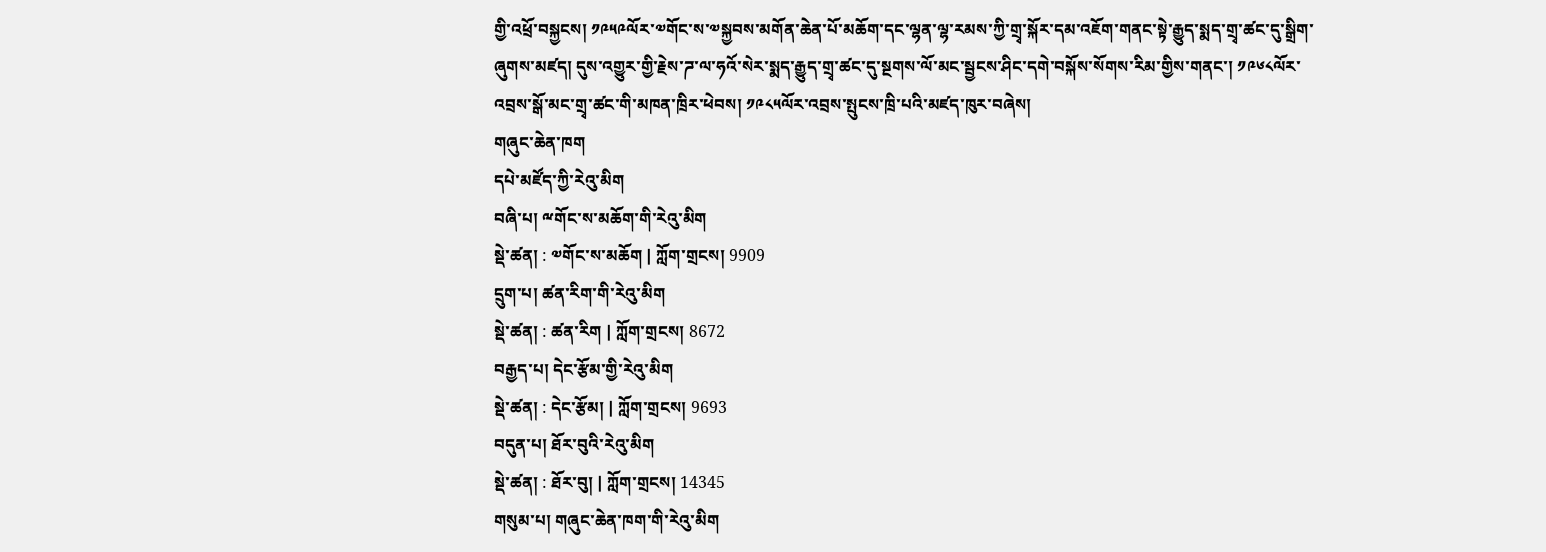གྱི་འཕྲོ་བསྐྱངས། ༡༩༥༩ལོར་༧གོང་ས་༧སྐྱབས་མགོན་ཆེན་པོ་མཆོག་དང་ལྷན་ལྷ་རམས་ཀྱི་གྲྭ་སྐོར་དམ་འཇོག་གནང་སྟེ་རྒྱུད་སྨད་གྲྭ་ཚང་དུ་སྒྲིག་ཞུགས་མཛད། དུས་འགྱུར་གྱི་རྗེས་ཌ་ལ་ཧའོ་སེར་སྨད་རྒྱུད་གྲྭ་ཚང་དུ་སྔགས་ལོ་མང་སྦྱངས་ཤིང་དགེ་བསྐོས་སོགས་རིམ་གྱིས་གནང་། ༡༩༦༨ལོར་འབྲས་སྒོ་མང་གྲྭ་ཚང་གི་མཁན་ཁྲིར་ཕེབས། ༡༩༨༥ལོར་འབྲས་སྤུངས་ཁྲི་པའི་མཛད་ཁུར་བཞེས།
གཞུང་ཆེན་ཁག
དཔེ་མཛོད་ཀྱི་རེའུ་མིག
བཞི་པ། ྋགོང་ས་མཆོག་གི་རེའུ་མིག
སྡེ་ཚན། : ༧གོང་ས་མཆོག | ཀློག་གྲངས། 9909
དྲུག་པ། ཚན་རིག་གི་རེའུ་མིག
སྡེ་ཚན། : ཚན་རིག | ཀློག་གྲངས། 8672
བརྒྱད་པ། དེང་རྩོམ་གྱི་རེའུ་མིག
སྡེ་ཚན། : དེང་རྩོམ། | ཀློག་གྲངས། 9693
བདུན་པ། ཐོར་བུའི་རེའུ་མིག
སྡེ་ཚན། : ཐོར་བུ། | ཀློག་གྲངས། 14345
གསུམ་པ། གཞུང་ཆེན་ཁག་གི་རེའུ་མིག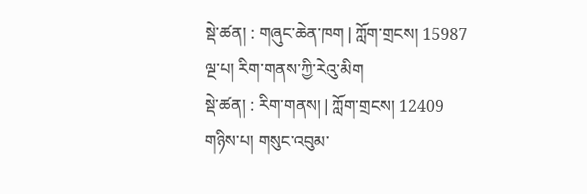སྡེ་ཚན། : གཞུང་ཆེན་ཁག | ཀློག་གྲངས། 15987
ལྔ་པ། རིག་གནས་ཀྱི་རེའུ་མིག
སྡེ་ཚན། : རིག་གནས། | ཀློག་གྲངས། 12409
གཉིས་པ། གསུང་འབུམ་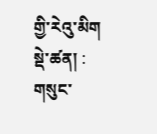གྱི་རེའུ་མིག
སྡེ་ཚན། : གསུང་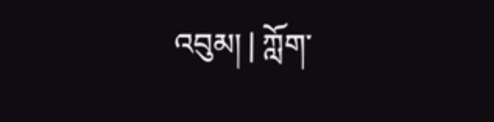འབུམ། | ཀློག་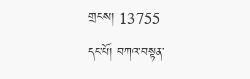གྲངས། 13755
དང་པོ། བཀའ་བསྟན་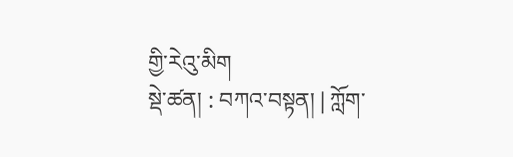གྱི་རེའུ་མིག
སྡེ་ཚན། : བཀའ་བསྟན། | ཀློག་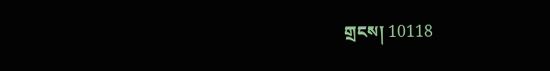གྲངས། 10118